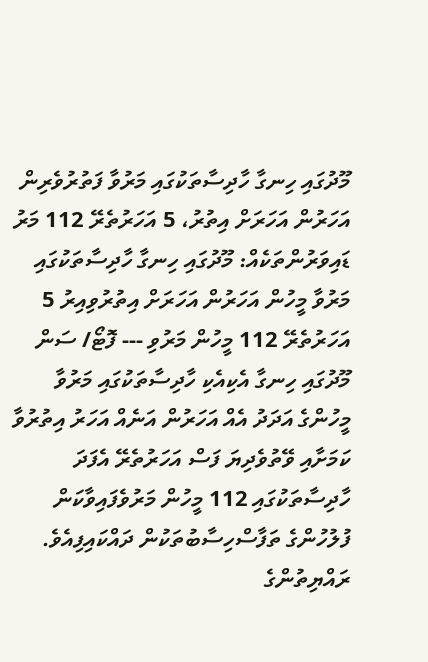މޫދުގައި ހިނގާ ހާދިސާތަކުގައި މަރުވާ ފަތުރުވެރިން އަހަރުން އަހަރަށް އިތުރު، 5 އަހަރުތެރޭ 112 މަރު
ޑައިވަރުންތަކެއް: މޫދުގައި ހިނގާ ހާދިސާތަކުގައި މަރުވާ މީހުން އަހަރުން އަހަރަށް އިތުރުވިއިރު 5 އަހަރުތެރޭ 112 މީހުން މަރުވި --- ފޮޓޯ/ ސަން
މޫދުގައި ހިނގާ އެކިއެކި ހާދިސާތަކުގައި މަރުވާ މީހުންގެ އަދަދު އެއް އަހަރުން އަނެއް އަހަރު އިތުރުވާ ކަމަށާއި ވޭތުވެދިޔަ ފަސް އަހަރުތެރޭ އެފަދަ ހާދިސާތަކުގައި 112 މީހުން މަރުވެފައިވާކަން ފުލުހުންގެ ތަފާސްހިސާބުތަކުން ދައްކައިފިއެވެ.
ރައްޔިތުންގެ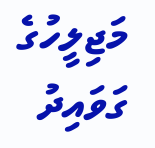މަޖިލީހުގެ ގަވައިދު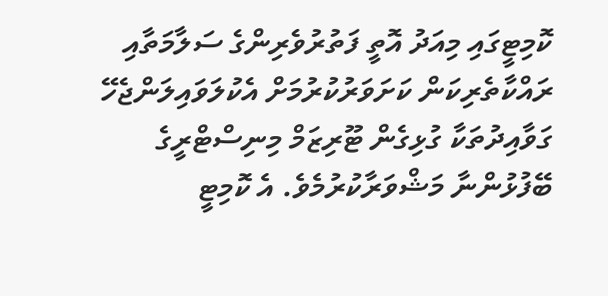ކޮމިޓީގައި މިއަދު އޮތީ ފަތުރުވެރިންގެ ސަލާމަތާއި ރައްކާތެރިކަން ކަށަވަރުކުރުމަށް އެކުލަވައިލަންޖެހޭ ގަވާއިދުތަކާ ގުޅިގެން ޓޫރިޒަމް މިނިސްޓްރީގެ ބޭފުޅުންނާ މަޝްވަރާކުރުމެވެ. އެ ކޮމިޓީ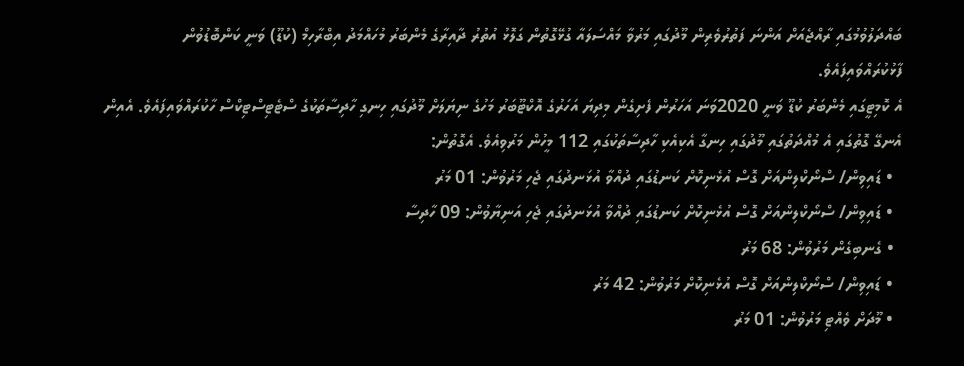ބައްދަލުވުމުގައި ރާއްޖެއަށް އަންނަ ފަތުރުވެރިން މޫދުގައި މަރުވާ މައްސަލައާ ގުޅޭގޮތުން ގަލޮޅު އުތުރު ދާއިރާގެ މެންބަރު މުހައްމަދު އިބްރާހިމް (ކުޑޫ) ވަނީ ކަންބޮޑުވުން ފާޅުކުރައްވައިފައެވެ.
އެ ކޮމިޓީގައި މެންބަރު ކުޑޫ ވަނީ 2020ވަނަ އަހަރުން ފެށިގެން މިދިޔަ އަހަރުގެ އޮކްޓޫބަރު މަހުގެ ނިޔަލަށް މޫދުގައި ހިނގި ހާދިސާތަކުގެ ސްޓެޓިސްޓިކްސް ހާކުރައްވައިފައެވެ. އެއިން އެނގޭ ގޮތުގައި އެ މުއްދަތުގައި މޫދުގައި ހިނގާ އެކިއެކި ހާދިސާތަކުގައި 112 މީހުން މަރުވިއެވެ. އެގޮތުން:
  • ޑައިވިން/ ސްނޯކްލިންއަށް ގޮސް އުޅެނިކޮށް ކަނޑުގައި ދުއްވާ އުޅަނދުގައި ޖެހި މަރުވުން: 01 މަރު
  • ޑައިވިން/ ސްނޯކްލިންއަށް ގޮސް އުޅެނިކޮށް ކަނޑުގައި ދުއްވާ އުޅަނދުގައި ޖެހި އަނިޔާވުން: 09 ހާދިސާ
  • ގެނބިގެން މަރުވުން: 68 މަރު
  • ޑައިވިން/ ސްނޯކްލިންއަށް ގޮސް އުޅެނިކޮށް މަރުވުން: 42 މަރު
  • މޫދަށް ވެއްޓި މަރުވުން: 01 މަރު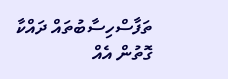ތަފާސްހިސާބުތައް ދައްކާ ގޮތުން އެއް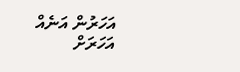އަހަރުން އަނެއް އަހަރަށް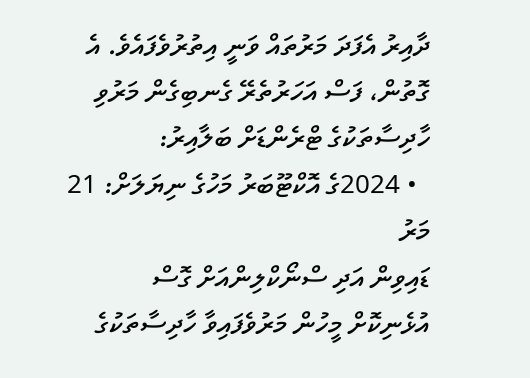ދާއިރު އެފަދަ މަރުތައް ވަނީ އިތުރުވެފައެވެ. އެ ގޮތުން، ފަސް އަހަރުތެރޭ ގެނބިގެން މަރުވި ހާދިސާތަކުގެ ޓްރެންޑަށް ބަލާއިރު:
  • 2024ގެ އޮކްޓޫބަރު މަހުގެ ނިޔަލަށް: 21 މަރު
ޑައިވިން އަދި ސްނޯކްލިންއަށް ގޮސް އުޅެނިކޮށް މީހުން މަރުވެފައިވާ ހާދިސާތަކުގެ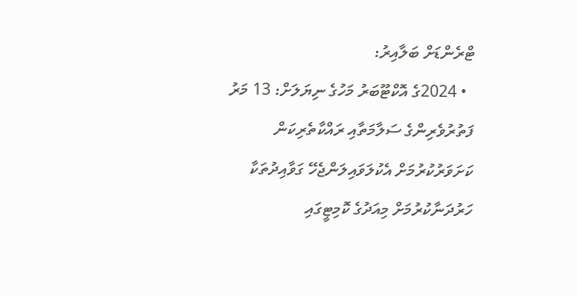ޓްރެންޑަށް ބަލާއިރު:
  • 2024ގެ އޮކްޓޫބަރު މަހުގެ ނިޔަލަށް: 13 މަރު
ފަތުރުވެރިންގެ ސަލާމަތާއި ރައްކާތެރިކަން ކަށަވަރުކުރުމަށް އެކުލަވައިލަންޖެހޭ ގަވާއިދުތަކާ ހަރުދަނާކުރުމަށް މިއަދުގެ ކޮމިޓީގައި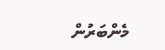މެންބަރުން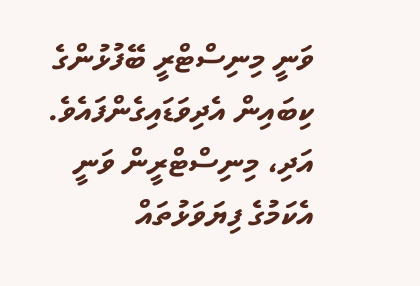ވަނީ މިނިސްޓްރީ ބޭފުޅުންގެ ކިބައިން އެދިވަޑައިގެންފައެވެ. އަދި، މިނިސްޓްރީން ވަނީ އެކަމުގެ ފިޔަވަޅުތައް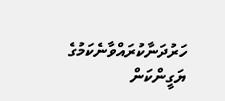ހަރުދަނާކުރައްވާނެކަމުގެ ޔަގީންކަން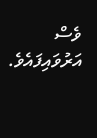ވެސް އަރުވައިފައެވެ.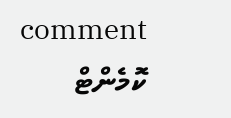comment ކޮމެންޓް